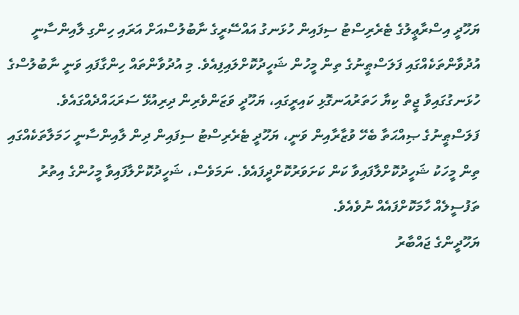ޔަހޫދީ އިސްރާޢީލުގެ ޓެރެރިސްޓު ސިފައިން ހުޅަނގު އައްސޭރީގެ ނާބުލުސްއަށް އަރައި ހިންގި ލާއިންސާނީ އުދުވާންތަކެއްގައި ފަލަސްޠީނުގެ ތިން މީހުން ޝަހީދުކޮށްލައިފިއެވެ. މި އުދުވާންތައް ހިންގާފައި ވަނީ ނާބުލުސްގެ ހުޅަނގުގައިވާ ޖީތް ކިޔާ ހަތަރުއަނގޮޅި ކައިރީގައި، ޔަހޫދީ ވަޒަންވެރިން ދިރިއުޅޭ ސަރަޙައްދެއްގައެވެ.
ފަލަސްޠީނުގެ ޞިއްޙަތާ ބެހޭ ވުޒާރާއިން ވަނީ، ޔަހޫދީ ޓެރެރިސްޓު ސިފައިން ދިން ލާއިންސާނީ ހަމަލާތަކެއްގައި ތިން މީހަކު ޝަހީދުކޮށްލާފައިވާ ކަން ކަށަވަރުކޮށްދީފައެވެ. ނަމަވެސް، ޝަހީދުކޮށްލާފައިވާ މީހުންގެ އިތުރު ތަފުސީލެއް ހާމަކޮށްފައެއް ނުވެއެވެ.
ޔަހޫދީންގެ ޖައްބާރު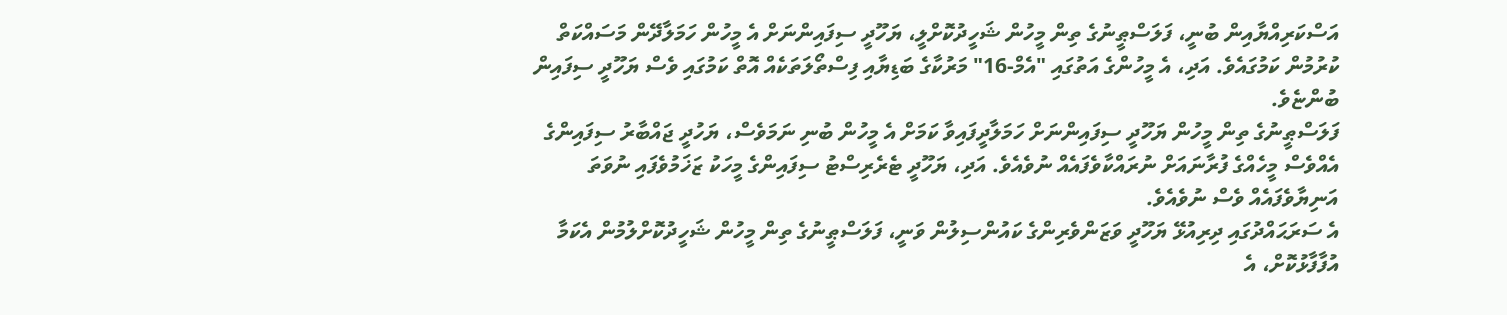އަސްކަރިއްޔާއިން ބުނީ، ފަލަސްޠީނުގެ ތިން މީހުން ޝަހީދުކޮށްލީ، ޔަހޫދީ ސިފައިންނަށް އެ މީހުން ހަމަލާދޭން މަސައްކަތް ކުރުމުން ކަމުގައެވެ. އަދި، އެ މީހުންގެ އަތުގައި "އެމް-16" މަރުކާގެ ބަޑިޔާއި ފިސްތޯލަތަކެއް އޮތް ކަމުގައި ވެސް ޔަހޫދީ ސިފައިން ބުންޏެވެ.
ފަލަސްޠީނުގެ ތިން މީހުން ޔަހޫދީ ސިފައިންނަށް ހަމަލާދީފައިވާ ކަމަށް އެ މީހުން ބުނި ނަމަވެސް، ޔަހުދީ ޖައްބާރު ސިފައިންގެ އެއްވެސް މީހެއްގެ ފުރާނައަށް ނުރައްކާވެފައެއް ނުވެއެވެ. އަދި، ޔަހޫދީ ޓެރެރިސްޓު ސިފައިންގެ މީހަކު ޒަޚަމުވެފައި ނުވަތަ އަނިޔާވެފައެއް ވެސް ނުވެއެވެ.
އެ ސަރަޙައްދުގައި ދިރިއުޅޭ ޔަހޫދީ ވަޒަންވެރިންގެ ކައުންސިލުން ވަނީ، ފަލަސްޠީނުގެ ތިން މީހުން ޝަހީދުކޮށްލުމުން އެކަމާ އުފާފާޅުކޮށް، އެ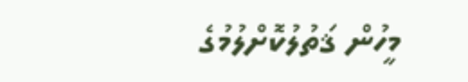މީހުން ޤަތުލުކޮށްލުމުގެ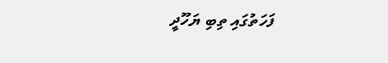ފަހަތުގައި ތިބި ޔަހޫދީ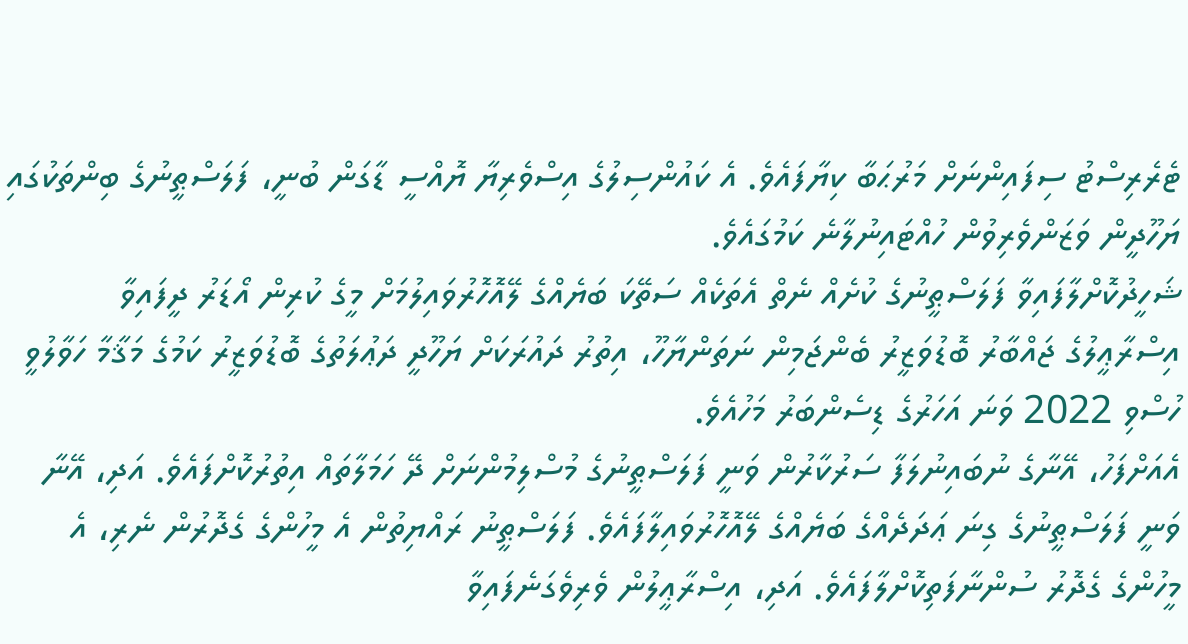ޓެރެރިސްޓު ސިފައިންނަށް މަރުޙަބާ ކިޔާފައެވެ. އެ ކައުންސިލުގެ އިސްވެރިޔާ ޔޮއްސީ ޑާގަން ބުނީ، ފަލަސްޠީނުގެ ބިންތަކުގައި ޔަހޫދީން ވަޒަންވެރިވުން ހުއްޓައިނުލާނެ ކަމުގައެވެ.
ޝަހީދުކޮށްލާފައިވާ ފަލަސްޠީނުގެ ކުށެއް ނެތް އެތަކެއް ސަތޭކަ ބަޔެއްގެ ލޭއޮހޮރުވައިލުމަށް މީގެ ކުރިން އޯޑަރު ދީފައިވާ އިސްރާޢީލުގެ ޖައްބާރު ބޮޑުވަޒީރު ބެންޖަމިން ނަތަންޔާހޫ، އިތުރު ދައުރަކަށް ޔަހޫދީ ދަޢުލަތުގެ ބޮޑުވަޒީރު ކަމުގެ މަޤާމާ ހަވާލުވީ ހުސްވި 2022 ވަނަ އަހަރުގެ ޑިސެންބަރު މަހުއެވެ.
އެއަށްފަހު، އޭނާގެ ނުބައިނުލަފާ ސަރުކާރުން ވަނީ ފަލަސްޠީނުގެ މުސްލިމުންނަށް ދޭ ހަމަލާތައް އިތުރުކޮށްފައެވެ. އަދި، އޭނާ ވަނީ ފަލަސްޠީނުގެ ގިނަ ޢަދަދެއްގެ ބަޔެއްގެ ލޭއޮހޮރުވައިލާފައެވެ. ފަލަސްޠީނު ރައްޔިތުން އެ މީހުންގެ ގެދޮރުން ނެރި، އެ މީހުންގެ ގެދޮރު ސުންނާފަތިކޮށްލާފައެވެ. އަދި، އިސްރާޢީލުން ވެރިވެގަނެފައިވާ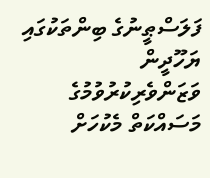ފަލަސްޠީނުގެ ބިންތަކުގައި ޔަހޫދީން ވަޒަންވެރިކުރުވުމުގެ މަސައްކަތް މެކުހަށް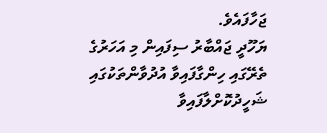ޖަހާފައެވެ.
ޔަހޫދީ ޖައްބާރު ސިފައިން މި އަހަރުގެ ތެރޭގައި ހިންގާފައިވާ އުދުވާންތަކުގައި ޝަހީދުކޮށްލާފައިވާ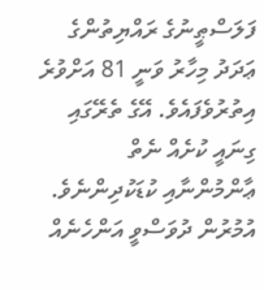ފަލަސްޠީނުގެ ރައްޔިތުންގެ ޢަދަދު މިހާރު ވަނީ 81 އަށްވުރެ އިތުރުވެފައެވެ. އޭގެ ތެރޭގައި ގިނައީ ކުށެއް ނެތް ޢާންމުންނާއި ކުޑަކުދިންނެވެ. އުމުރުން ދުވަސްވީ އަންހެނެއް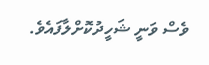ވެސް ވަނީ ޝަހީދުކޮށްލާފައެވެ.